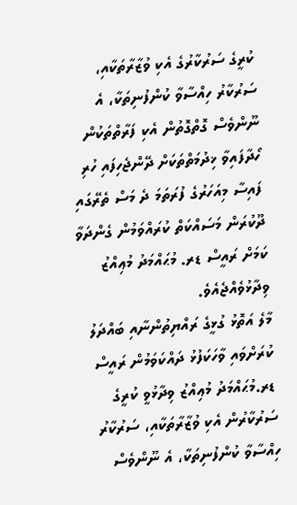ކުރީގެ ސަރުކާރުގެ އެކި ވުޒާރާތަކާއި، ސަރުކާރު ހިއްސާވާ ކުންފުނިތަކާ، އެ ނޫންވެސް ގޮތްގޮތުން އެކި ފަރާތްތަކުން ހޯދާފައިވާ ޚިދުމަތްތަކަށް ދޭންޖެހިފައި ހުރި ފައިސާ މިއަހަރުގެ ފުރަތަމަ ދެ މަސް ތެރޭގައި ދޫކުރަން މަސައްކަތް ކުރައްވަމުން ގެންދަވާ ކަމަށް ރައީސް ޑރ. މުޙައްމަދު މުޢިއްޒު ވިދާޅުވެއްޖެއެވެ.
މާލެ އަތޮޅު ގުޅީގެ ރައްޔިތުންނާއި ބައްދަލު ކުރަށްވައި ވާހަކަފުޅު ދައްކަވަމުން ރައީސް ޑރ.މުޙައްމަދު މުޢިއްޒު ވިދާޅުވީ ކުރީގެ ސަރުކާރުން އެކި ވުޒާރާތަކާއި، ސަރުކާރު ހިއްސާވާ ކުންފުނިތަކާ، އެ ނޫންވެސް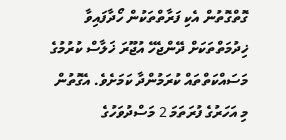ގޮތްގޮތުން އެކި ފަރާތްތަކުން ހޯދާފައިވާ ޚިދުމަތްތަކަށް ދޭންޖެހޭ އުޖޫރަ ޚަލާސް ކުރުމުގެ މަސައްކަތްތައް ކުރަމުންދާ ކަމަށެވެ. އެގޮތުން މި އަހަރުގެ ފުރަތަމަ 2 މަސްދުވަހުގެ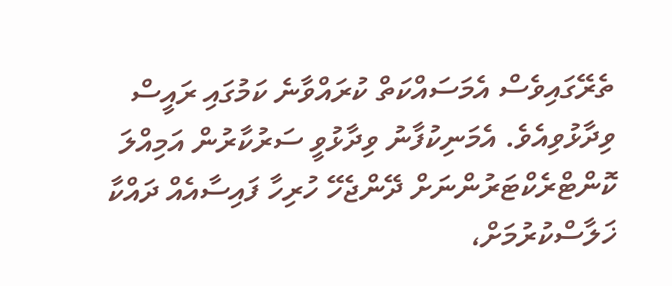ތެރޭގައިވެސް އެމަސައްކަތް ކުރައްވާނެ ކަމުގައި ރައީސް ވިދާޅުވިއެވެ. އެމަނިކުފާނު ވިދާޅުވީ ސަރުކާރުން އަމިއްލަ ކޮންޓްރެކްޓަރުންނަށް ދޭންޖެހޭ ހުރިހާ ފައިސާއެއް ދައްކާ ޚަލާސްކުރުމަށް،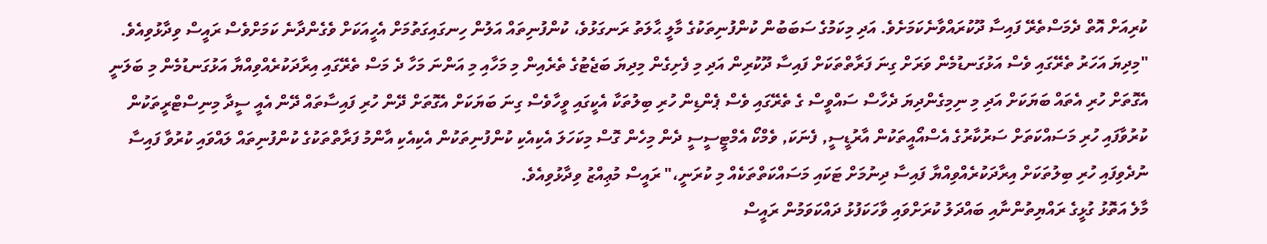ކުރިއަށް އޮތް ދެމަސްތެރޭ ފައިސާ ދޫކުރައްވާނެކަމަށެވެ. އަދި މިކަމުގެ ސަބަބުން ކުންފުނިތަކުގެ މާލީ ޙާލަތު ރަނގަޅުވެ، ކުންފުނިތައް އަލުން ހިނގައިގަތުމަށް އެހީއަކަށް ވެގެންދާނެ ކަމަށްވެސް ރައީސް ވިދާޅުވިއެވެ.
"މިދިޔަ އަހަރު ތެރޭގައި ވެސް އަޅުގަނޑުމެން ވަރަށް ގިނަ ފަރާތްތަކަށް ފައިސާ ދޫކުރިން އަދި މި ފެށިގެން މިދިޔަ ބަޖެޓުގެ ތެރެއިން މި މަހާއި މި އަންނަ މަހާ ދެ މަސް ތެރޭގައި އިރާދަކުރެއްވިއްޔާ އަޅުގަނޑުމެން މި ބަލަނީ އެގޮތަށް ހުރި އެތައް ބަޔަކަށް އަދި މި ނިމިގެންދިޔަ ދެހާސް ސައްވީސް ގެ ތެރޭގައި ވެސް ޕެންޑިން ހުރި ބިލުތަކާ އެކީގައި ވީހާވެސް ގިނަ ބަޔަކަށް އެގޮތަށް ދޭން ހުރި ފައިސާތައް ދޭން އެއީ ސީދާ މިނިސްޓްރީތަކުން ކުރުވާފައި ހުރި މަސައްކަތަށް ސަރުކާރުގެ އެސްއޯއީތަކުން އާރުޑީސީ, ފެނަކަ, ވެމްކޯ އެމްޓީސީސީ ދެން މިހެން ގޮސް މިކަހަލަ އެކިއެކި ކުންފުނިތަކުން އެކިއެކި އާންމު ފަރާތްތަކުގެ ކުންފުނިތައް ލައްވައި ކުރުވާ ފައިސާ ނުދެވިފައި ހުރި ބިލުތަކަށް އިރާދަކުރެއްވިއްޔާ ފައިސާ ދިނުމަށް ޓަކައި މަސައްކަތްތަކެއް މި ކުރަނީ،" ރައީސް މުޢިއްޒު ވިދާޅުވިއެވެ.
މާލެ އަތޮޅު ގުޅީގެ ރައްޔިތުންނާއި ބައްދަލު ކުރަށްވައި ވާހަކަފުޅު ދައްކަވަމުން ރައީސް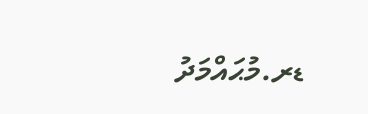ޑރ.މުޙައްމަދު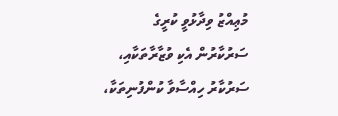މުޢިއްޒު ވިދާޅުވީ ކުރީގެ ސަރުކާރުން އެކި ވުޒާރާތަކާއި، ސަރުކާރު ހިއްސާވާ ކުންފުނިތަކާ،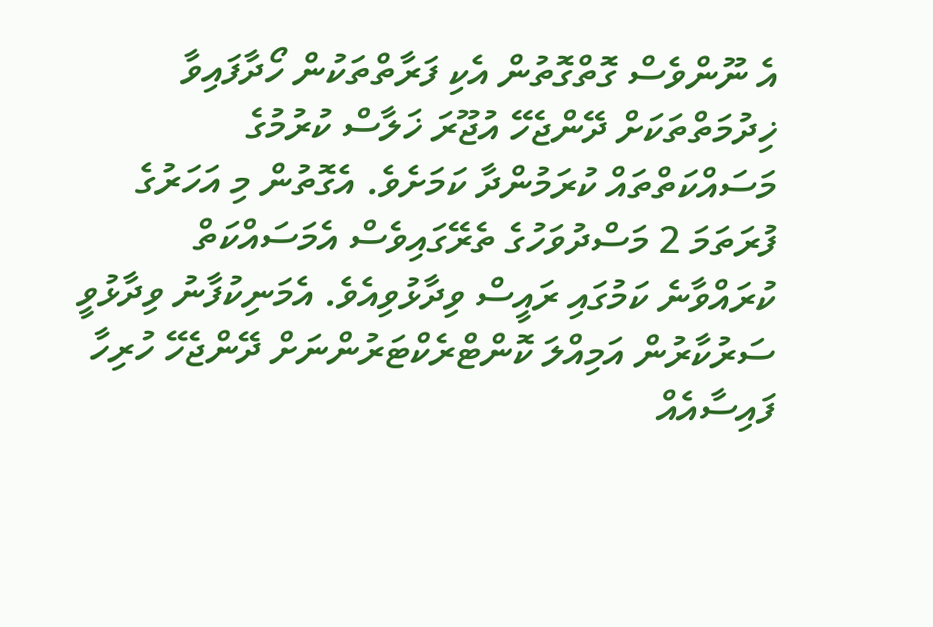އެ ނޫންވެސް ގޮތްގޮތުން އެކި ފަރާތްތަކުން ހޯދާފައިވާ ޚިދުމަތްތަކަށް ދޭންޖެހޭ އުޖޫރަ ޚަލާސް ކުރުމުގެ މަސައްކަތްތައް ކުރަމުންދާ ކަމަށެވެ. އެގޮތުން މި އަހަރުގެ ފުރަތަމަ 2 މަސްދުވަހުގެ ތެރޭގައިވެސް އެމަސައްކަތް ކުރައްވާނެ ކަމުގައި ރައީސް ވިދާޅުވިއެވެ. އެމަނިކުފާނު ވިދާޅުވީ ސަރުކާރުން އަމިއްލަ ކޮންޓްރެކްޓަރުންނަށް ދޭންޖެހޭ ހުރިހާ ފައިސާއެއް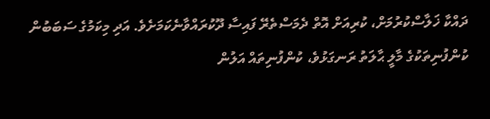ދައްކާ ޚަލާސްކުރުމަށް، ކުރިއަށް އޮތް ދެމަސްތެރޭ ފައިސާ ދޫކުރައްވާނެކަމަށެވެ. އަދި މިކަމުގެ ސަބަބުން ކުންފުނިތަކުގެ މާލީ ޙާލަތު ރަނގަޅުވެ، ކުންފުނިތައް އަލުން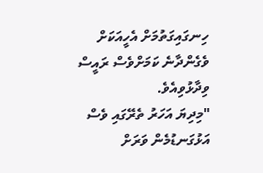ހިނގައިގަތުމަށް އެހީއަކަށް ވެގެންދާނެ ކަމަށްވެސް ރައީސް ވިދާޅުވިއެވެ.
"މިދިޔަ އަހަރު ތެރޭގައި ވެސް އަޅުގަނޑުމެން ވަރަށް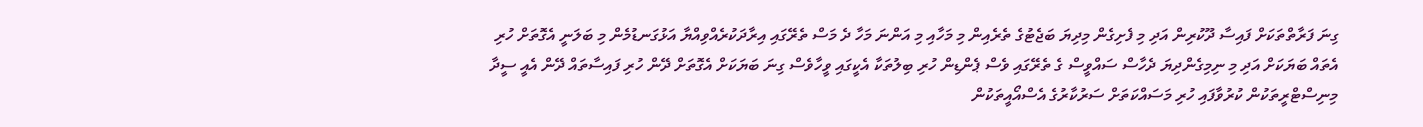ގިނަ ފަރާތްތަކަށް ފައިސާ ދޫކުރިން އަދި މި ފެށިގެން މިދިޔަ ބަޖެޓުގެ ތެރެއިން މި މަހާއި މި އަންނަ މަހާ ދެ މަސް ތެރޭގައި އިރާދަކުރެއްވިއްޔާ އަޅުގަނޑުމެން މި ބަލަނީ އެގޮތަށް ހުރި އެތައް ބަޔަކަށް އަދި މި ނިމިގެންދިޔަ ދެހާސް ސައްވީސް ގެ ތެރޭގައި ވެސް ޕެންޑިން ހުރި ބިލުތަކާ އެކީގައި ވީހާވެސް ގިނަ ބަޔަކަށް އެގޮތަށް ދޭން ހުރި ފައިސާތައް ދޭން އެއީ ސީދާ މިނިސްޓްރީތަކުން ކުރުވާފައި ހުރި މަސައްކަތަށް ސަރުކާރުގެ އެސްއޯއީތަކުން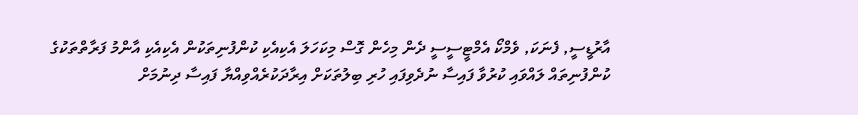އާރުޑީސީ, ފެނަކަ, ވެމްކޯ އެމްޓީސީސީ ދެން މިހެން ގޮސް މިކަހަލަ އެކިއެކި ކުންފުނިތަކުން އެކިއެކި އާންމު ފަރާތްތަކުގެ ކުންފުނިތައް ލައްވައި ކުރުވާ ފައިސާ ނުދެވިފައި ހުރި ބިލުތަކަށް އިރާދަކުރެއްވިއްޔާ ފައިސާ ދިނުމަށް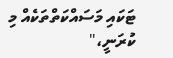ޓަކައި މަސައްކަތްތަކެއް މި ކުރަނީ،"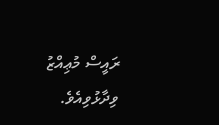ރައީސް މުޢިއްޒު ވިދާޅުވިއެވެ.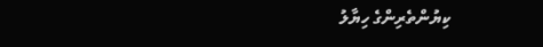ކިޔުންތެރިންގެ ހިޔާލު